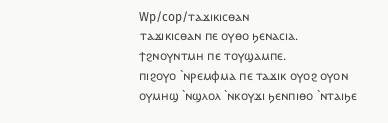Wp/cop/ⲧⲁϫⲓⲕⲓⲥⲑⲁⲛ
ⲧⲁϫⲓⲕⲓⲥⲑⲁⲛ ⲡⲉ ⲟⲩⲑⲟ ϧⲉⲛⲁⲥⲓⲁ. ϯϩⲛⲟⲩⲛⲧⲙⲏ ⲡⲉ ⲧⲟⲩϣⲁⲙⲡⲉ.
ⲡⲓϩⲟⲩⲟ `ⲛⲣⲉⲙⲫⲙⲁ ⲡⲉ ⲧⲁϫⲓⲕ ⲟⲩⲟϩ ⲟⲩⲟⲛ ⲟⲩⲙⲏϣ `ⲛϣⲗⲟⲗ `ⲛⲕⲟⲩϫⲓ ϧⲉⲛⲡⲓⲑⲟ `ⲛⲧⲁⲓϧⲉ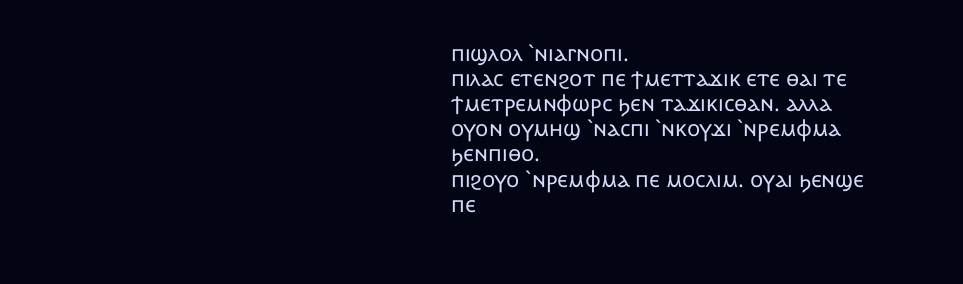ⲡⲓϣⲗⲟⲗ `ⲛⲓⲁⲅⲛⲟⲡⲓ.
ⲡⲓⲗⲁⲥ ⲉⲧⲉⲛϩⲟⲧ ⲡⲉ ϯⲙⲉⲧⲧⲁϫⲓⲕ ⲉⲧⲉ ⲑⲁⲓ ⲧⲉ ϯⲙⲉⲧⲣⲉⲙⲛⲫⲱⲣⲥ ϧⲉⲛ ⲧⲁϫⲓⲕⲓⲥⲑⲁⲛ. ⲁⲗⲗⲁ ⲟⲩⲟⲛ ⲟⲩⲙⲏϣ `ⲛⲁⲥⲡⲓ `ⲛⲕⲟⲩϫⲓ `ⲛⲣⲉⲙⲫⲙⲁ ϧⲉⲛⲡⲓⲑⲟ.
ⲡⲓϩⲟⲩⲟ `ⲛⲣⲉⲙⲫⲙⲁ ⲡⲉ ⲙⲟⲥⲗⲓⲙ. ⲟⲩⲁⲓ ϧⲉⲛϣⲉ ⲡⲉ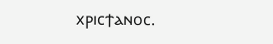ⲭⲣⲓⲥϯⲁⲛⲟⲥ.